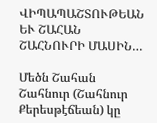ՎԻՊԱՊԱՇՏՈՒԹԵԱՆ ԵՒ ՇԱՀԱՆ ՇԱՀՆՈՒՐԻ ՄԱՍԻՆ…

Մեծն Շահան Շահնուր (Շահնուր Քերեսթէճեան) կը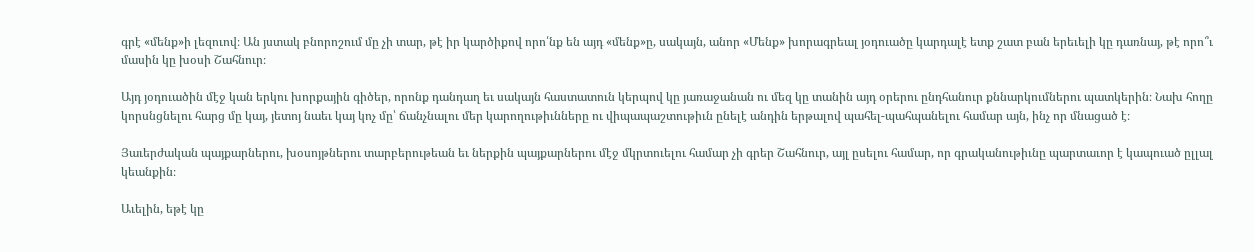գրէ «մենք»ի լեզուով։ Ան յստակ բնորոշում մը չի տար, թէ իր կարծիքով որո՛նք են այդ «մենք»ը, սակայն, անոր «Մենք» խորագրեալ յօդուածը կարդալէ ետք շատ բան երեւելի կը դառնայ, թէ որո՞ւ մասին կը խօսի Շահնուր։

Այդ յօդուածին մէջ կան երկու խորքային գիծեր, որոնք դանդաղ եւ սակայն հաստատուն կերպով կը յառաջանան ու մեզ կը տանին այդ օրերու ընդհանուր քննարկումներու պատկերին։ Նախ հողը կորսնցնելու հարց մը կայ, յետոյ նաեւ կայ կոչ մը՝ ճանչնալու մեր կարողութիւնները ու վիպապաշտութիւն ընելէ անդին երթալով պահել-պահպանելու համար այն, ինչ որ մնացած է։

Յաւերժական պայքարներու, խօսոյթներու տարբերութեան եւ ներքին պայքարներու մէջ մկրտուելու համար չի գրեր Շահնուր, այլ ըսելու համար, որ գրականութիւնը պարտաւոր է կապուած ըլլալ կեանքին։

Աւելին, եթէ կը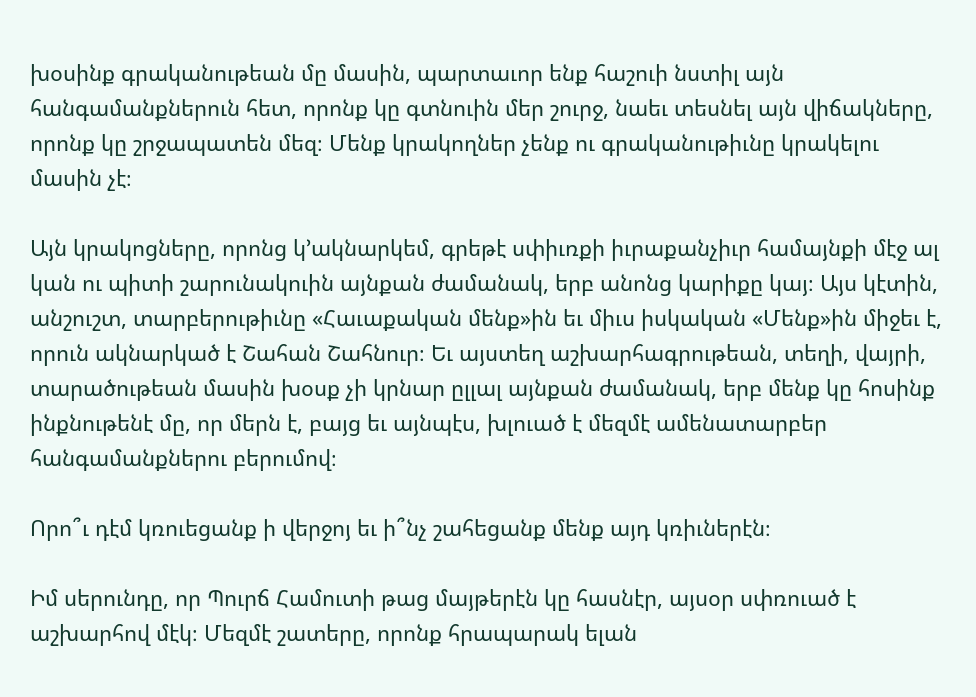խօսինք գրականութեան մը մասին, պարտաւոր ենք հաշուի նստիլ այն հանգամանքներուն հետ, որոնք կը գտնուին մեր շուրջ, նաեւ տեսնել այն վիճակները, որոնք կը շրջապատեն մեզ։ Մենք կրակողներ չենք ու գրականութիւնը կրակելու մասին չէ։

Այն կրակոցները, որոնց կ՚ակնարկեմ, գրեթէ սփիւռքի իւրաքանչիւր համայնքի մէջ ալ կան ու պիտի շարունակուին այնքան ժամանակ, երբ անոնց կարիքը կայ։ Այս կէտին, անշուշտ, տարբերութիւնը «Հաւաքական մենք»ին եւ միւս իսկական «Մենք»ին միջեւ է, որուն ակնարկած է Շահան Շահնուր։ Եւ այստեղ աշխարհագրութեան, տեղի, վայրի, տարածութեան մասին խօսք չի կրնար ըլլալ այնքան ժամանակ, երբ մենք կը հոսինք ինքնութենէ մը, որ մերն է, բայց եւ այնպէս, խլուած է մեզմէ ամենատարբեր հանգամանքներու բերումով։

Որո՞ւ դէմ կռուեցանք ի վերջոյ եւ ի՞նչ շահեցանք մենք այդ կռիւներէն։

Իմ սերունդը, որ Պուրճ Համուտի թաց մայթերէն կը հասնէր, այսօր սփռուած է աշխարհով մէկ։ Մեզմէ շատերը, որոնք հրապարակ ելան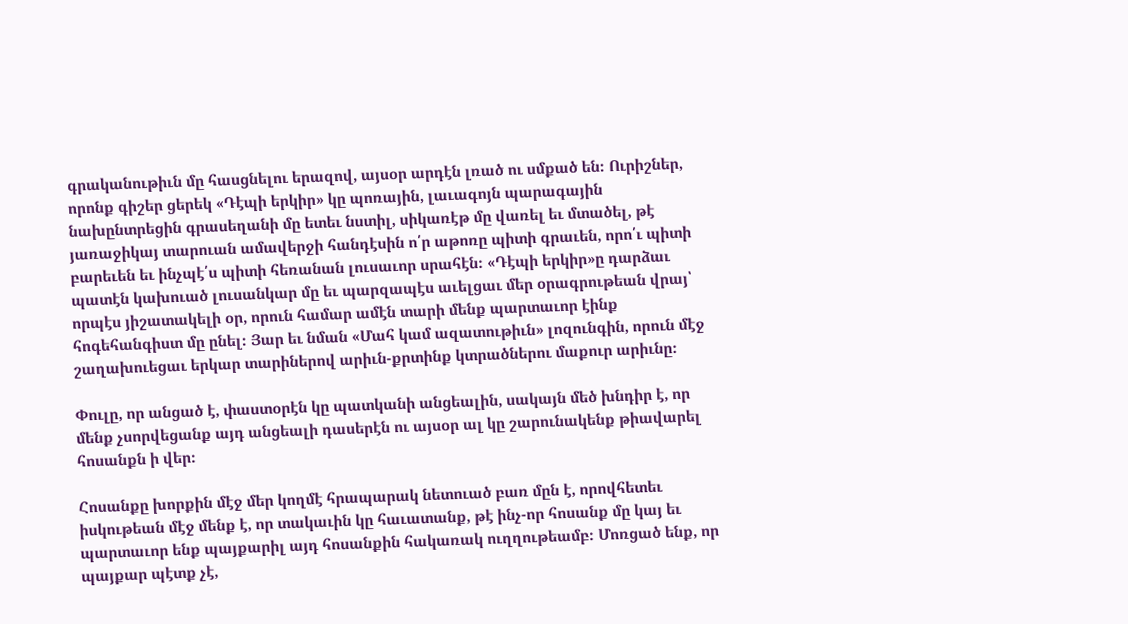գրականութիւն մը հասցնելու երազով, այսօր արդէն լռած ու սմքած են։ Ուրիշներ, որոնք գիշեր ցերեկ «Դէպի երկիր» կը պոռային, լաւագոյն պարագային նախընտրեցին գրասեղանի մը ետեւ նստիլ, սիկառէթ մը վառել եւ մտածել, թէ յառաջիկայ տարուան ամավերջի հանդէսին ո՛ր աթոռը պիտի գրաւեն, որո՛ւ պիտի բարեւեն եւ ինչպէ՛ս պիտի հեռանան լուսաւոր սրահէն։ «Դէպի երկիր»ը դարձաւ պատէն կախուած լուսանկար մը եւ պարզապէս աւելցաւ մեր օրագրութեան վրայ՝ որպէս յիշատակելի օր, որուն համար ամէն տարի մենք պարտաւոր էինք հոգեհանգիստ մը ընել։ Յար եւ նման «Մահ կամ ազատութիւն» լոզունգին, որուն մէջ շաղախուեցաւ երկար տարիներով արիւն-քրտինք կտրածներու մաքուր արիւնը։

Փուլը, որ անցած է, փաստօրէն կը պատկանի անցեալին, սակայն մեծ խնդիր է, որ մենք չսորվեցանք այդ անցեալի դասերէն ու այսօր ալ կը շարունակենք թիավարել հոսանքն ի վեր։

Հոսանքը խորքին մէջ մեր կողմէ հրապարակ նետուած բառ մըն է, որովհետեւ իսկութեան մէջ մենք է, որ տակաւին կը հաւատանք, թէ ինչ-որ հոսանք մը կայ եւ պարտաւոր ենք պայքարիլ այդ հոսանքին հակառակ ուղղութեամբ։ Մոռցած ենք, որ պայքար պէտք չէ,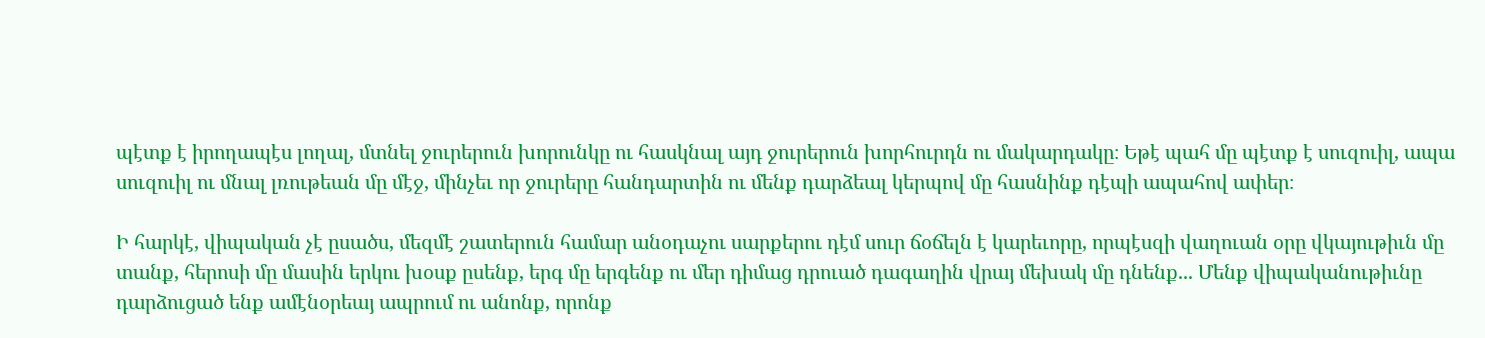պէտք է իրողապէս լողալ, մտնել ջուրերուն խորունկը ու հասկնալ այդ ջուրերուն խորհուրդն ու մակարդակը։ Եթէ պահ մը պէտք է սուզուիլ, ապա սուզուիլ ու մնալ լռութեան մը մէջ, մինչեւ որ ջուրերը հանդարտին ու մենք դարձեալ կերպով մը հասնինք դէպի ապահով ափեր։

Ի հարկէ, վիպական չէ ըսածս, մեզմէ շատերուն համար անօդաչու սարքերու դէմ սուր ճօճելն է կարեւորը, որպէսզի վաղուան օրը վկայութիւն մը տանք, հերոսի մը մասին երկու խօսք ըսենք, երգ մը երգենք ու մեր դիմաց դրուած դագաղին վրայ մեխակ մը դնենք... Մենք վիպականութիւնը դարձուցած ենք ամէնօրեայ ապրում ու անոնք, որոնք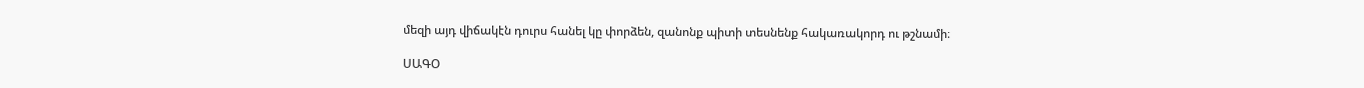մեզի այդ վիճակէն դուրս հանել կը փորձեն, զանոնք պիտի տեսնենք հակառակորդ ու թշնամի։

ՍԱԳՕ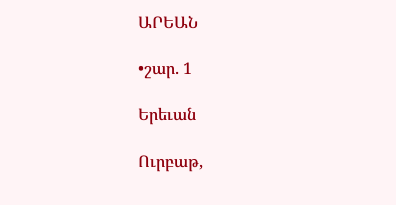ԱՐԵԱՆ

•շար. 1

Երեւան

Ուրբաթ,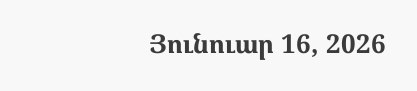Յունուար 16, 2026